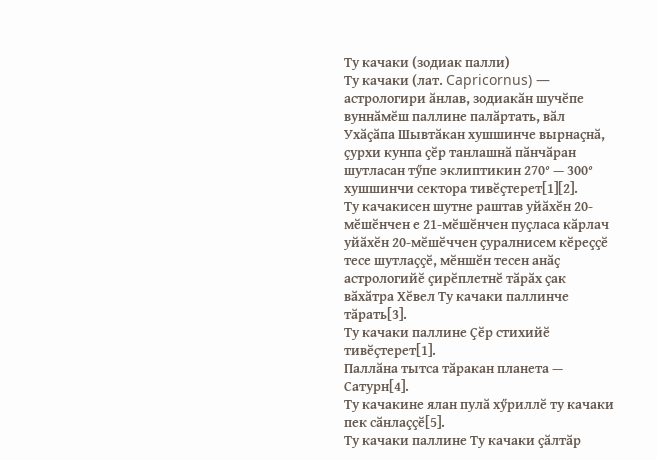Ту качаки (зодиак палли)
Ту качаки (лат. Capricornus) — астрологири ӑнлав, зодиакӑн шучӗпе вуннӑмӗш паллине палӑртать, вӑл Ухӑҫӑпа Шывтӑкан хушшинче вырнаҫнӑ, ҫурхи кунпа ҫӗр танлашнӑ пӑнчӑран шутласан тӳпе эклиптикин 270° — 300° хушшинчи сектора тивӗҫтерет[1][2].
Ту качакисен шутне раштав уйӑхӗн 20-мӗшӗнчен е 21-мӗшӗнчен пуҫласа кӑрлач уйӑхӗн 20-мӗшӗччен ҫуралнисем кӗреҫҫӗ тесе шутлаҫҫӗ, мӗншӗн тесен анӑҫ астрологийӗ ҫирӗплетнӗ тӑрӑх ҫак вӑхӑтра Хӗвел Ту качаки паллинче тӑрать[3].
Ту качаки паллине Ҫӗр стихийӗ тивӗҫтерет[1].
Паллӑна тытса тӑракан планета — Сатурн[4].
Ту качакине ялан пулӑ хӳриллӗ ту качаки пек сӑнлаҫҫӗ[5].
Ту качаки паллине Ту качаки ҫӑлтӑр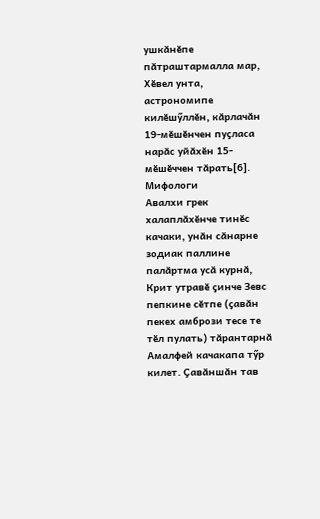ушкӑнӗпе пӑтраштармалла мар, Хӗвел унта, астрономипе килӗшӳллӗн, кӑрлачӑн 19-мӗшӗнчен пуҫласа нарӑс уйӑхӗн 15-мӗшӗччен тӑрать[6].
Мифологи
Авалхи грек халаплӑхӗнче тинӗс качаки, унӑн сӑнарне зодиак паллине палӑртма усӑ курнӑ, Крит утравӗ ҫинче Зевс пепкине сӗтпе (ҫавӑн пекех амбрози тесе те тӗл пулать) тӑрантарнӑ Амалфей качакапа тӳр килет. Ҫавӑншӑн тав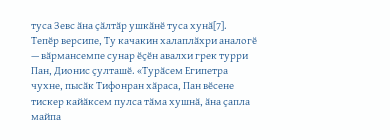туса Зевс ӑна ҫӑлтӑр ушкӑнӗ туса хунӑ[7].
Тепӗр версипе, Ту качакин халаплӑхри аналогӗ — вӑрмансемпе сунар ӗҫӗн авалхи грек турри Пан, Дионис ҫулташӗ. «Турӑсем Египетра чухне, пысӑк Тифонран хӑраса, Пан вӗсене тискер кайӑксем пулса тӑма хушнӑ, ӑна ҫапла майпа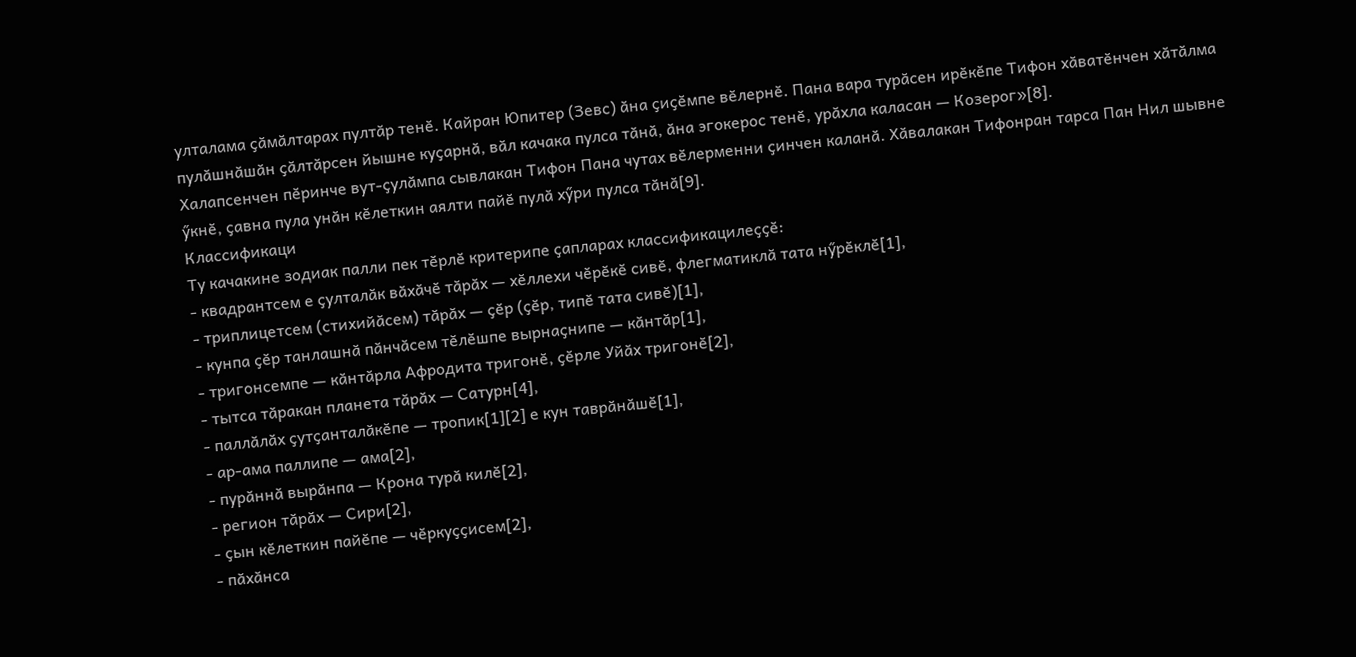улталама ҫӑмӑлтарах пултӑр тенӗ. Кайран Юпитер (Зевс) ӑна ҫиҫӗмпе вӗлернӗ. Пана вара турӑсен ирӗкӗпе Тифон хӑватӗнчен хӑтӑлма пулӑшнӑшӑн ҫӑлтӑрсен йышне куҫарнӑ, вӑл качака пулса тӑнӑ, ӑна эгокерос тенӗ, урӑхла каласан — Козерог»[8].
Халапсенчен пӗринче вут-ҫулӑмпа сывлакан Тифон Пана чутах вӗлерменни ҫинчен каланӑ. Хӑвалакан Тифонран тарса Пан Нил шывне ӳкнӗ, ҫавна пула унӑн кӗлеткин аялти пайӗ пулӑ хӳри пулса тӑнӑ[9].
Классификаци
Ту качакине зодиак палли пек тӗрлӗ критерипе ҫапларах классификацилеҫҫӗ:
- квадрантсем е ҫулталӑк вӑхӑчӗ тӑрӑх — хӗллехи чӗрӗкӗ сивӗ, флегматиклӑ тата нӳрӗклӗ[1],
- триплицетсем (стихийӑсем) тӑрӑх — ҫӗр (ҫӗр, типӗ тата сивӗ)[1],
- кунпа ҫӗр танлашнӑ пӑнчӑсем тӗлӗшпе вырнаҫнипе — кӑнтӑр[1],
- тригонсемпе — кӑнтӑрла Афродита тригонӗ, ҫӗрле Уйӑх тригонӗ[2],
- тытса тӑракан планета тӑрӑх — Сатурн[4],
- паллӑлӑх ҫутҫанталӑкӗпе — тропик[1][2] е кун таврӑнӑшӗ[1],
- ар-ама паллипе — ама[2],
- пурӑннӑ вырӑнпа — Крона турӑ килӗ[2],
- регион тӑрӑх — Сири[2],
- ҫын кӗлеткин пайӗпе — чӗркуҫҫисем[2],
- пӑхӑнса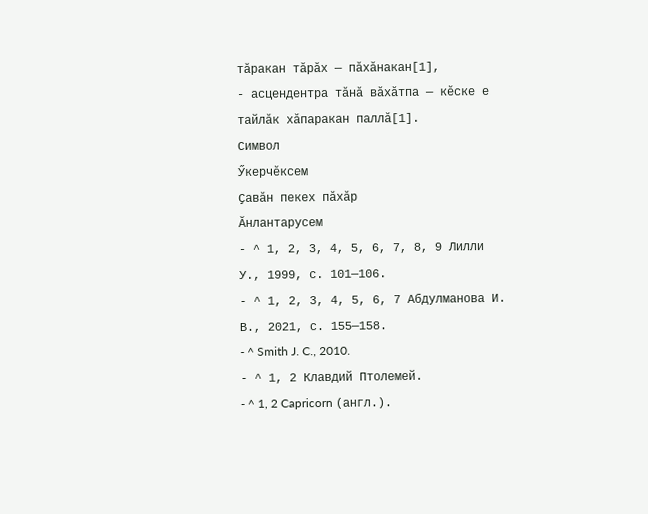тӑракан тӑрӑх — пӑхӑнакан[1],
- асцендентра тӑнӑ вӑхӑтпа — кӗске е тайлӑк хӑпаракан паллӑ[1].
Символ
Ӳкерчӗксем
Ҫавӑн пекех пӑхӑр
Ӑнлантарусем
- ^ 1, 2, 3, 4, 5, 6, 7, 8, 9 Лилли У., 1999, с. 101—106.
- ^ 1, 2, 3, 4, 5, 6, 7 Абдулманова И. В., 2021, с. 155—158.
- ^ Smith J. C., 2010.
- ^ 1, 2 Клавдий Птолемей.
- ^ 1, 2 Capricorn (англ.).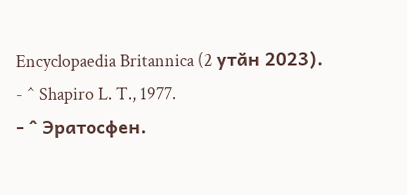Encyclopaedia Britannica (2 утӑн 2023).
- ^ Shapiro L. T., 1977.
- ^ Эратосфен.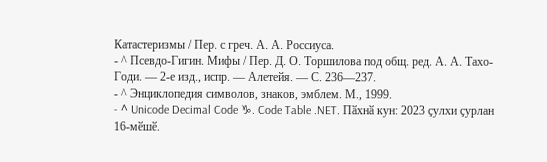Катастеризмы / Пер. с греч. А. А. Россиуса.
- ^ Псевдо-Гигин. Мифы / Пер. Д. О. Торшилова под общ. ред. А. А. Тахо-Годи. — 2-е изд., испр. — Алетейя. — С. 236—237.
- ^ Энциклопедия символов, знаков, эмблем. М., 1999.
- ^ Unicode Decimal Code ♑. Code Table .NET. Пӑхнӑ кун: 2023 ҫулхи ҫурлан 16-мӗшӗ.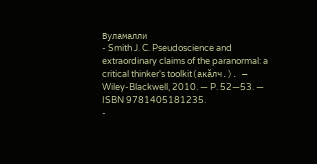Вуламалли
- Smith J. C. Pseudoscience and extraordinary claims of the paranormal: a critical thinker's toolkit(акăлч.). — Wiley-Blackwell, 2010. — P. 52—53. — ISBN 9781405181235.
-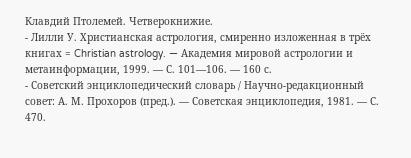Клавдий Птолемей. Четверокнижие.
- Лилли У. Христианская астрология, смиренно изложенная в трёх книгах = Christian astrology. — Академия мировой астрологии и метаинформации, 1999. — С. 101—106. — 160 с.
- Советский энциклопедический словарь / Научно-редакционный совет: А. М. Прохоров (пред.). — Советская энциклопедия, 1981. — С. 470.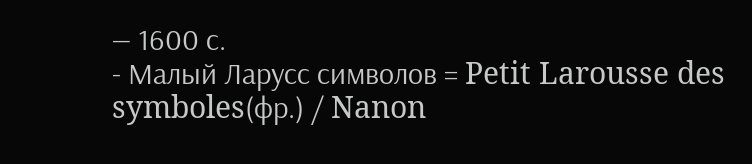— 1600 с.
- Малый Ларусс символов = Petit Larousse des symboles(фр.) / Nanon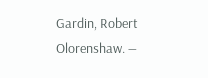Gardin, Robert Olorenshaw. —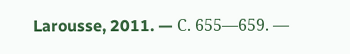Larousse, 2011. — С. 655—659. —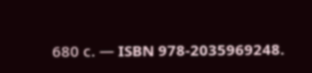680 с. — ISBN 978-2035969248.